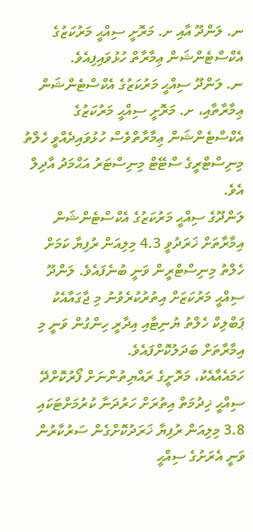ނ. ލަންދޫ އާއި ށ. މަރޮށީ ސިއްޙީ މަރުކަޒުގެ އެކްސްޓެންޝަން ޢިމާރާތް ހުޅުވައިފިއެވެ.
ނ. ލަންދޫ ސިއްޙީ މަރުކަޒުގެ އެކްސްޓެންޝަން ޢިމާރާތާއި، ށ. މަރޮށީ ސިއްޙީ މަރުކަޒުގެ އެކްސްޓެންޝަން ޢިމާރާތްވެސް ހުޅުވައިދެއްވީ ހެލްތު މިނިސްޓްރީގެ ސްޓޭޓް މިނިސްޓަރު އަޙްމަދު އާދިލް އެވެ.
ލަންދޫގެ ސިއްޙީ މަރުކަޒުގެ އެކްސްޓެންޝަން އިމާރާތަށް ޚަރަދުވީ 4.3 މިލިއަން ރުފިޔާ ކަމަށް ހެލްތު މިނިސްޓްރީން ވަނީ ބުނެފައެވެ. ލަންދޫ ސިއްޙީ މަރުކަޒަށް އިތުރުކުރެވުނު މި ޖާގައާއެކު ޕަބްލިކް ހެލްތު ޔުނިޓާއި އިދާރީ ހިންގުން ވަނީ މި އިމާރާތަށް ބަދަލުކޮށްފައެވެ.
ހަމައެއާއެކު، މަރޮށީގެ ރައްޔިތުންނަށް ފޯރުކޮށްދޭ ސިއްޙީ ޚިދުމަތް އިތުރަށް ހަރުދަނާ ކުރުމަށްޓަކައި 3.8 މިލިއަން ރުފިޔާ ޚަރަދުކޮށްގެން ސަރުކާރުން ވަނީ އެރަށުގެ ސިއްޙީ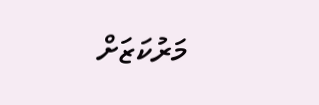މަރުކަޒަށް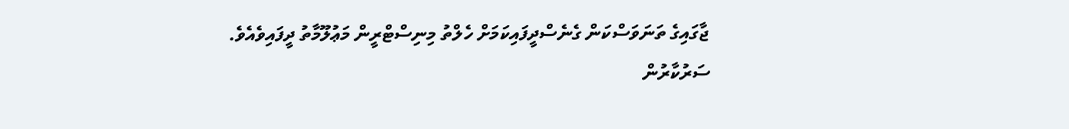ޖާގައިގެ ތަނަވަސްކަން ގެނެސްދީފައިކަމަށް ހެލްތު މިނިސްޓްރީން މަޢުލޫމާތު ދީފައިވެއެވެ.
ސަރުކާރުން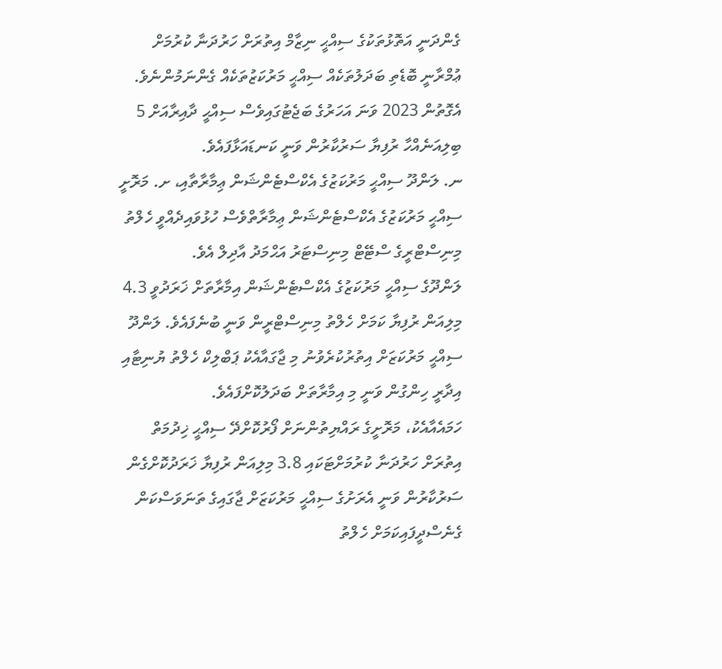ގެންދަނީ އަތޮޅުތަކުގެ ސިއްޙީ ނިޒާމް އިތުރަށް ހަރުދަނާ ކުރުމަށް ޢުމްރާނީ ބޮޑެތި ބަދަލުތަކެއް ސިއްޙީ މަރުކަޒުތަކެއް ގެންނަމުންނެވެ. އެގޮތުން 2023 ވަނަ އަހަރުގެ ބަޖެޓުގައިވެސް ސިއްޙީ ދާއިރާއަށް 5 ބިލިއަނެއްހާ ރުފިޔާ ސަރުކާރުން ވަނީ ކަނޑައަޅާފައެވެ.
ނ. ލަންދޫ ސިއްޙީ މަރުކަޒުގެ އެކްސްޓެންޝަން ޢިމާރާތާއި، ށ. މަރޮށީ ސިއްޙީ މަރުކަޒުގެ އެކްސްޓެންޝަން ޢިމާރާތްވެސް ހުޅުވައިދެއްވީ ހެލްތު މިނިސްޓްރީގެ ސްޓޭޓް މިނިސްޓަރު އަޙްމަދު އާދިލް އެވެ.
ލަންދޫގެ ސިއްޙީ މަރުކަޒުގެ އެކްސްޓެންޝަން އިމާރާތަށް ޚަރަދުވީ 4.3 މިލިއަން ރުފިޔާ ކަމަށް ހެލްތު މިނިސްޓްރީން ވަނީ ބުނެފައެވެ. ލަންދޫ ސިއްޙީ މަރުކަޒަށް އިތުރުކުރެވުނު މި ޖާގައާއެކު ޕަބްލިކް ހެލްތު ޔުނިޓާއި އިދާރީ ހިންގުން ވަނީ މި އިމާރާތަށް ބަދަލުކޮށްފައެވެ.
ހަމައެއާއެކު، މަރޮށީގެ ރައްޔިތުންނަށް ފޯރުކޮށްދޭ ސިއްޙީ ޚިދުމަތް އިތުރަށް ހަރުދަނާ ކުރުމަށްޓަކައި 3.8 މިލިއަން ރުފިޔާ ޚަރަދުކޮށްގެން ސަރުކާރުން ވަނީ އެރަށުގެ ސިއްޙީ މަރުކަޒަށް ޖާގައިގެ ތަނަވަސްކަން ގެނެސްދީފައިކަމަށް ހެލްތު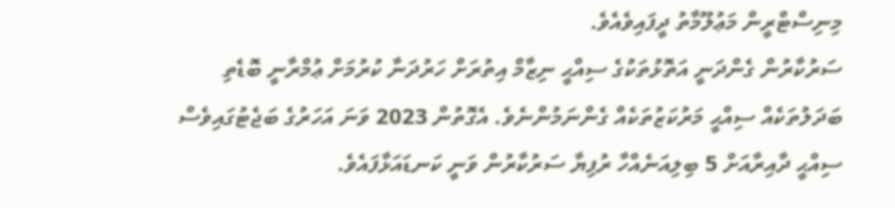މިނިސްޓްރީން މަޢުލޫމާތު ދީފައިވެއެވެ.
ސަރުކާރުން ގެންދަނީ އަތޮޅުތަކުގެ ސިއްޙީ ނިޒާމް އިތުރަށް ހަރުދަނާ ކުރުމަށް ޢުމްރާނީ ބޮޑެތި ބަދަލުތަކެއް ސިއްޙީ މަރުކަޒުތަކެއް ގެންނަމުންނެވެ. އެގޮތުން 2023 ވަނަ އަހަރުގެ ބަޖެޓުގައިވެސް ސިއްޙީ ދާއިރާއަށް 5 ބިލިއަނެއްހާ ރުފިޔާ ސަރުކާރުން ވަނީ ކަނޑައަޅާފައެވެ.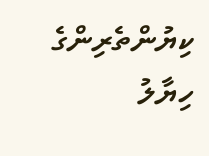ކިޔުންތެރިންގެ ހިޔާލު